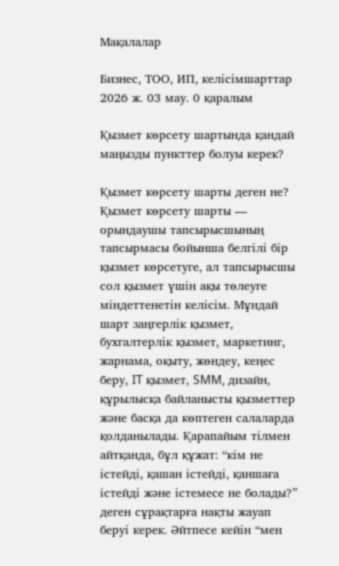Мақалалар

Бизнес, ТОО, ИП, келісімшарттар 2026 ж. 03 мау. 0 қаралым

Қызмет көрсету шартында қандай маңызды пункттер болуы керек?

Қызмет көрсету шарты деген не? Қызмет көрсету шарты — орындаушы тапсырысшының тапсырмасы бойынша белгілі бір қызмет көрсетуге, ал тапсырысшы сол қызмет үшін ақы төлеуге міндеттенетін келісім. Мұндай шарт заңгерлік қызмет, бухгалтерлік қызмет, маркетинг, жарнама, оқыту, жөндеу, кеңес беру, IT қызмет, SMM, дизайн, құрылысқа байланысты қызметтер және басқа да көптеген салаларда қолданылады. Қарапайым тілмен айтқанда, бұл құжат: “кім не істейді, қашан істейді, қаншаға істейді және істемесе не болады?” деген сұрақтарға нақты жауап беруі керек. Әйтпесе кейін “мен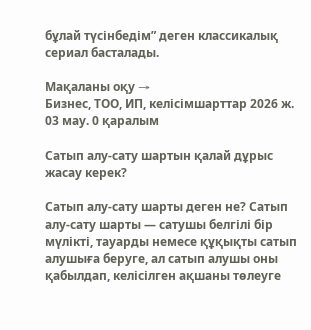бұлай түсінбедім” деген классикалық сериал басталады.

Мақаланы оқу →
Бизнес, ТОО, ИП, келісімшарттар 2026 ж. 03 мау. 0 қаралым

Сатып алу-сату шартын қалай дұрыс жасау керек?

Сатып алу-сату шарты деген не? Сатып алу-сату шарты — сатушы белгілі бір мүлікті, тауарды немесе құқықты сатып алушыға беруге, ал сатып алушы оны қабылдап, келісілген ақшаны төлеуге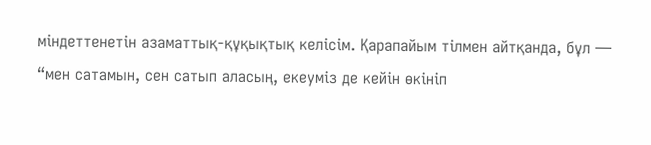міндеттенетін азаматтық-құқықтық келісім. Қарапайым тілмен айтқанда, бұл — “мен сатамын, сен сатып аласың, екеуміз де кейін өкініп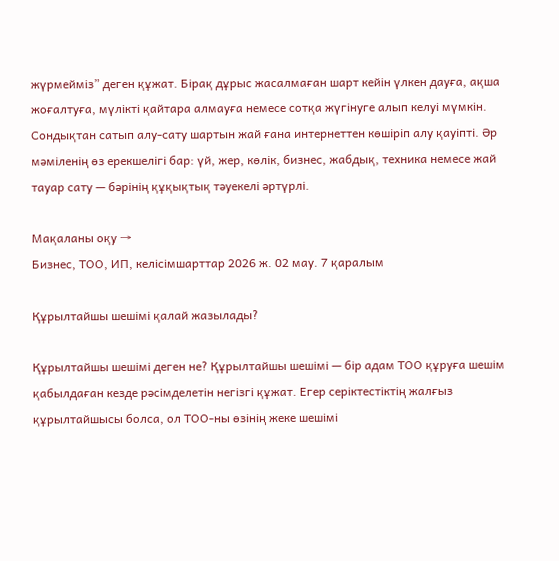жүрмейміз” деген құжат. Бірақ дұрыс жасалмаған шарт кейін үлкен дауға, ақша жоғалтуға, мүлікті қайтара алмауға немесе сотқа жүгінуге алып келуі мүмкін. Сондықтан сатып алу-сату шартын жай ғана интернеттен көшіріп алу қауіпті. Әр мәміленің өз ерекшелігі бар: үй, жер, көлік, бизнес, жабдық, техника немесе жай тауар сату — бәрінің құқықтық тәуекелі әртүрлі.

Мақаланы оқу →
Бизнес, ТОО, ИП, келісімшарттар 2026 ж. 02 мау. 7 қаралым

Құрылтайшы шешімі қалай жазылады?

Құрылтайшы шешімі деген не? Құрылтайшы шешімі — бір адам ТОО құруға шешім қабылдаған кезде рәсімделетін негізгі құжат. Егер серіктестіктің жалғыз құрылтайшысы болса, ол ТОО-ны өзінің жеке шешімі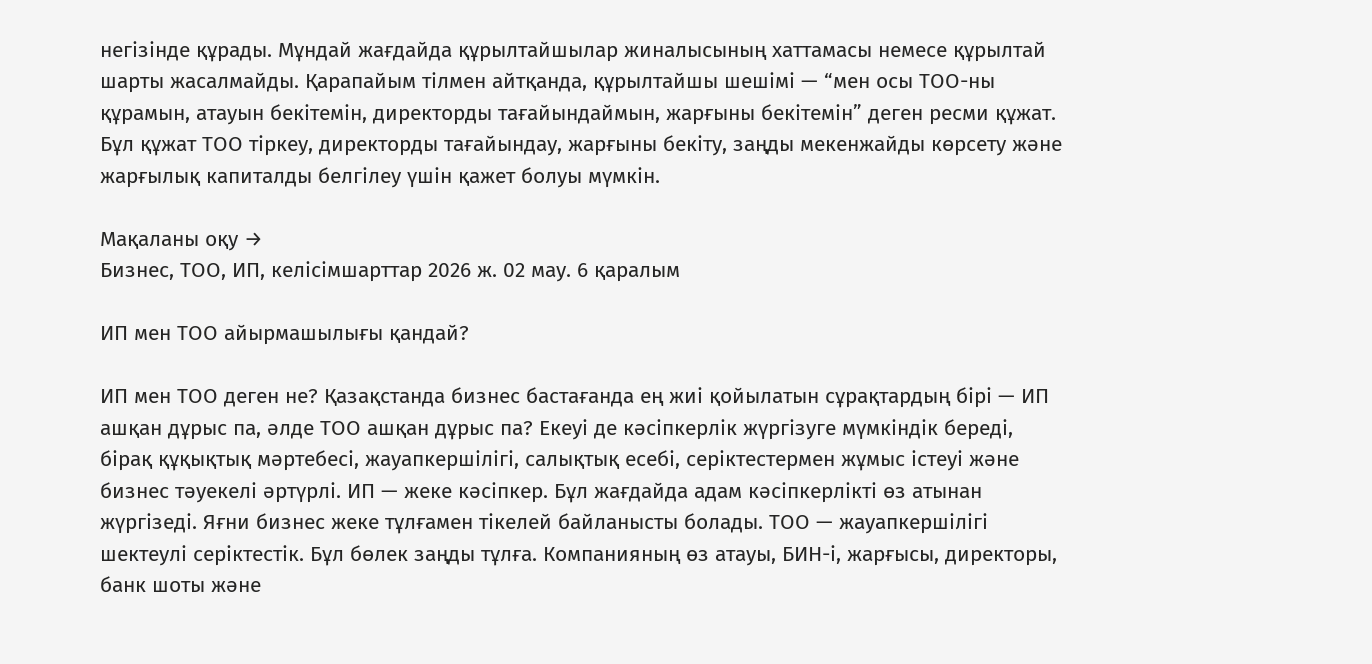негізінде құрады. Мұндай жағдайда құрылтайшылар жиналысының хаттамасы немесе құрылтай шарты жасалмайды. Қарапайым тілмен айтқанда, құрылтайшы шешімі — “мен осы ТОО-ны құрамын, атауын бекітемін, директорды тағайындаймын, жарғыны бекітемін” деген ресми құжат. Бұл құжат ТОО тіркеу, директорды тағайындау, жарғыны бекіту, заңды мекенжайды көрсету және жарғылық капиталды белгілеу үшін қажет болуы мүмкін.

Мақаланы оқу →
Бизнес, ТОО, ИП, келісімшарттар 2026 ж. 02 мау. 6 қаралым

ИП мен ТОО айырмашылығы қандай?

ИП мен ТОО деген не? Қазақстанда бизнес бастағанда ең жиі қойылатын сұрақтардың бірі — ИП ашқан дұрыс па, әлде ТОО ашқан дұрыс па? Екеуі де кәсіпкерлік жүргізуге мүмкіндік береді, бірақ құқықтық мәртебесі, жауапкершілігі, салықтық есебі, серіктестермен жұмыс істеуі және бизнес тәуекелі әртүрлі. ИП — жеке кәсіпкер. Бұл жағдайда адам кәсіпкерлікті өз атынан жүргізеді. Яғни бизнес жеке тұлғамен тікелей байланысты болады. ТОО — жауапкершілігі шектеулі серіктестік. Бұл бөлек заңды тұлға. Компанияның өз атауы, БИН-і, жарғысы, директоры, банк шоты және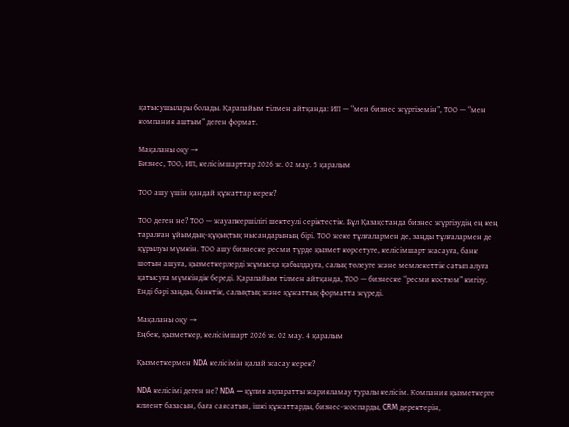қатысушылары болады. Қарапайым тілмен айтқанда: ИП — “мен бизнес жүргіземін”, ТОО — “мен компания аштым” деген формат.

Мақаланы оқу →
Бизнес, ТОО, ИП, келісімшарттар 2026 ж. 02 мау. 5 қаралым

ТОО ашу үшін қандай құжаттар керек?

ТОО деген не? ТОО — жауапкершілігі шектеулі серіктестік. Бұл Қазақстанда бизнес жүргізудің ең кең таралған ұйымдық-құқықтық нысандарының бірі. ТОО жеке тұлғалармен де, заңды тұлғалармен де құрылуы мүмкін. ТОО ашу бизнеске ресми түрде қызмет көрсетуге, келісімшарт жасауға, банк шотын ашуға, қызметкерлерді жұмысқа қабылдауға, салық төлеуге және мемлекеттік сатып алуға қатысуға мүмкіндік береді. Қарапайым тілмен айтқанда, ТОО — бизнеске “ресми костюм” кигізу. Енді бәрі заңды, банктік, салықтық және құжаттық форматта жүреді.

Мақаланы оқу →
Еңбек, қызметкер, келісімшарт 2026 ж. 02 мау. 4 қаралым

Қызметкермен NDA келісімін қалай жасау керек?

NDA келісімі деген не? NDA — құпия ақпаратты жарияламау туралы келісім. Компания қызметкерге клиент базасын, баға саясатын, ішкі құжаттарды, бизнес-жоспарды, CRM деректерін,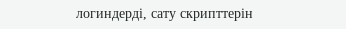логиндерді, сату скрипттерін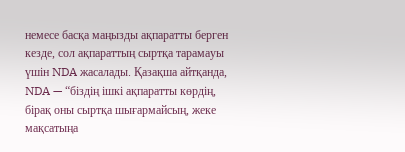немесе басқа маңызды ақпаратты берген кезде, сол ақпараттың сыртқа тарамауы үшін NDA жасалады. Қазақша айтқанда, NDA — “біздің ішкі ақпаратты көрдің, бірақ оны сыртқа шығармайсың, жеке мақсатыңа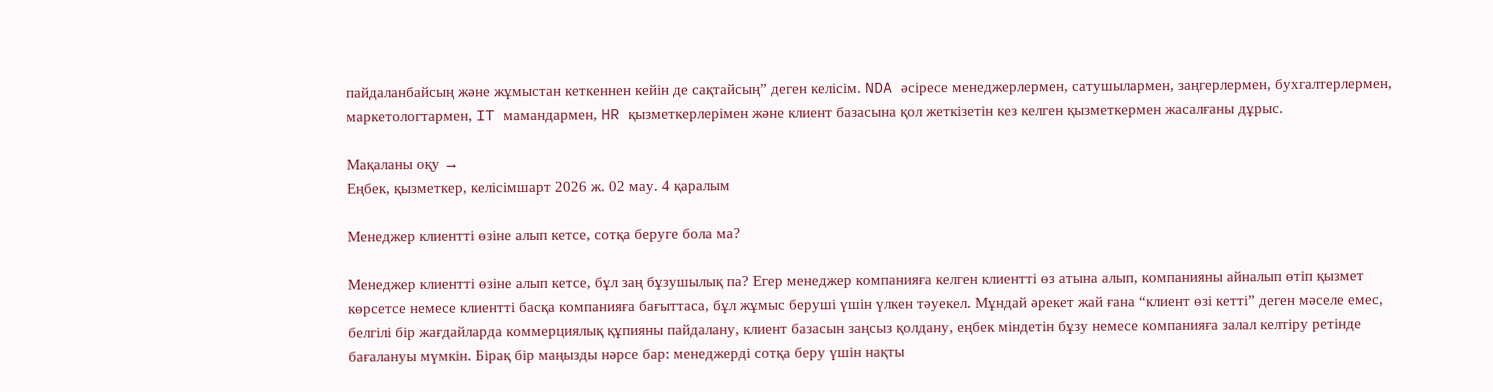пайдаланбайсың және жұмыстан кеткеннен кейін де сақтайсың” деген келісім. NDA әсіресе менеджерлермен, сатушылармен, заңгерлермен, бухгалтерлермен, маркетологтармен, IT мамандармен, HR қызметкерлерімен және клиент базасына қол жеткізетін кез келген қызметкермен жасалғаны дұрыс.

Мақаланы оқу →
Еңбек, қызметкер, келісімшарт 2026 ж. 02 мау. 4 қаралым

Менеджер клиентті өзіне алып кетсе, сотқа беруге бола ма?

Менеджер клиентті өзіне алып кетсе, бұл заң бұзушылық па? Егер менеджер компанияға келген клиентті өз атына алып, компанияны айналып өтіп қызмет көрсетсе немесе клиентті басқа компанияға бағыттаса, бұл жұмыс беруші үшін үлкен тәуекел. Мұндай әрекет жай ғана “клиент өзі кетті” деген мәселе емес, белгілі бір жағдайларда коммерциялық құпияны пайдалану, клиент базасын заңсыз қолдану, еңбек міндетін бұзу немесе компанияға залал келтіру ретінде бағалануы мүмкін. Бірақ бір маңызды нәрсе бар: менеджерді сотқа беру үшін нақты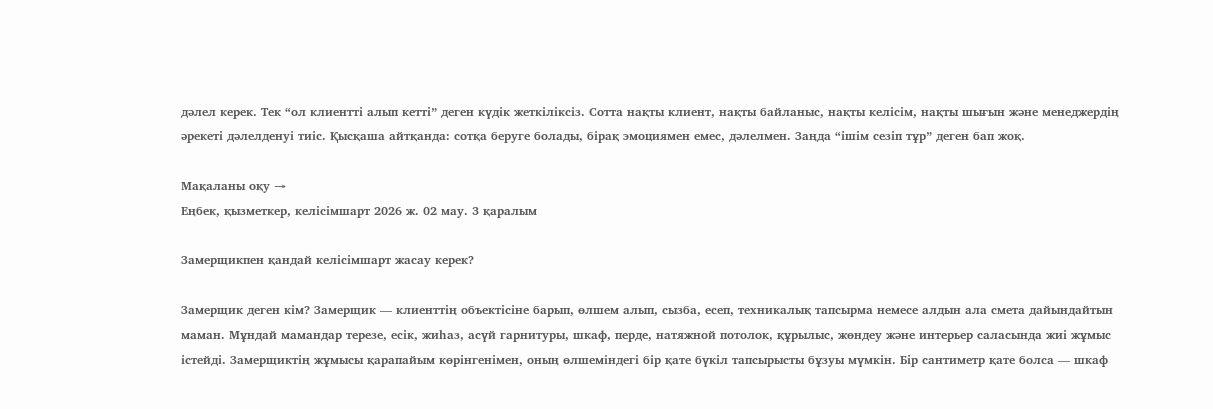дәлел керек. Тек “ол клиентті алып кетті” деген күдік жеткіліксіз. Сотта нақты клиент, нақты байланыс, нақты келісім, нақты шығын және менеджердің әрекеті дәлелденуі тиіс. Қысқаша айтқанда: сотқа беруге болады, бірақ эмоциямен емес, дәлелмен. Заңда “ішім сезіп тұр” деген бап жоқ.

Мақаланы оқу →
Еңбек, қызметкер, келісімшарт 2026 ж. 02 мау. 3 қаралым

Замерщикпен қандай келісімшарт жасау керек?

Замерщик деген кім? Замерщик — клиенттің объектісіне барып, өлшем алып, сызба, есеп, техникалық тапсырма немесе алдын ала смета дайындайтын маман. Мұндай мамандар терезе, есік, жиһаз, асүй гарнитуры, шкаф, перде, натяжной потолок, құрылыс, жөндеу және интерьер саласында жиі жұмыс істейді. Замерщиктің жұмысы қарапайым көрінгенімен, оның өлшеміндегі бір қате бүкіл тапсырысты бұзуы мүмкін. Бір сантиметр қате болса — шкаф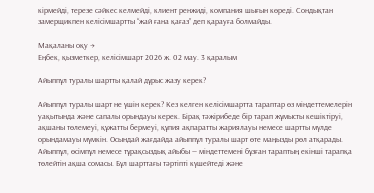кірмейді, терезе сәйкес келмейді, клиент ренжиді, компания шығын көреді. Сондықтан замерщикпен келісімшартты “жай ғана қағаз” деп қарауға болмайды.

Мақаланы оқу →
Еңбек, қызметкер, келісімшарт 2026 ж. 02 мау. 3 қаралым

Айыппұл туралы шартты қалай дұрыс жазу керек?

Айыппұл туралы шарт не үшін керек? Кез келген келісімшартта тараптар өз міндеттемелерін уақытында және сапалы орындауы керек. Бірақ тәжірибеде бір тарап жұмысты кешіктіруі, ақшаны төлемеуі, құжатты бермеуі, құпия ақпаратты жариялауы немесе шартты мүлде орындамауы мүмкін. Осындай жағдайда айыппұл туралы шарт өте маңызды рөл атқарады. Айыппұл, өсімпұл немесе тұрақсыздық айыбы — міндеттемені бұзған тараптың екінші тарапқа төлейтін ақша сомасы. Бұл шарттағы тәртіпті күшейтеді және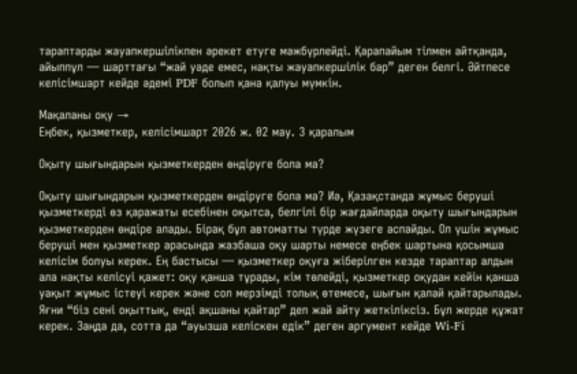тараптарды жауапкершілікпен әрекет етуге мәжбүрлейді. Қарапайым тілмен айтқанда, айыппұл — шарттағы “жай уәде емес, нақты жауапкершілік бар” деген белгі. Әйтпесе келісімшарт кейде әдемі PDF болып қана қалуы мүмкін.

Мақаланы оқу →
Еңбек, қызметкер, келісімшарт 2026 ж. 02 мау. 3 қаралым

Оқыту шығындарын қызметкерден өндіруге бола ма?

Оқыту шығындарын қызметкерден өндіруге бола ма? Иә, Қазақстанда жұмыс беруші қызметкерді өз қаражаты есебінен оқытса, белгілі бір жағдайларда оқыту шығындарын қызметкерден өндіре алады. Бірақ бұл автоматты түрде жүзеге аспайды. Ол үшін жұмыс беруші мен қызметкер арасында жазбаша оқу шарты немесе еңбек шартына қосымша келісім болуы керек. Ең бастысы — қызметкер оқуға жіберілген кезде тараптар алдын ала нақты келісуі қажет: оқу қанша тұрады, кім төлейді, қызметкер оқудан кейін қанша уақыт жұмыс істеуі керек және сол мерзімді толық өтемесе, шығын қалай қайтарылады. Яғни “біз сені оқыттық, енді ақшаны қайтар” деп жай айту жеткіліксіз. Бұл жерде құжат керек. Заңда да, сотта да “ауызша келіскен едік” деген аргумент кейде Wi-Fi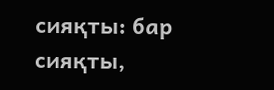сияқты: бар сияқты,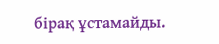бірақ ұстамайды.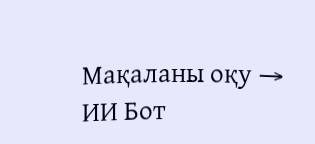Мақаланы оқу →
ИИ Бот